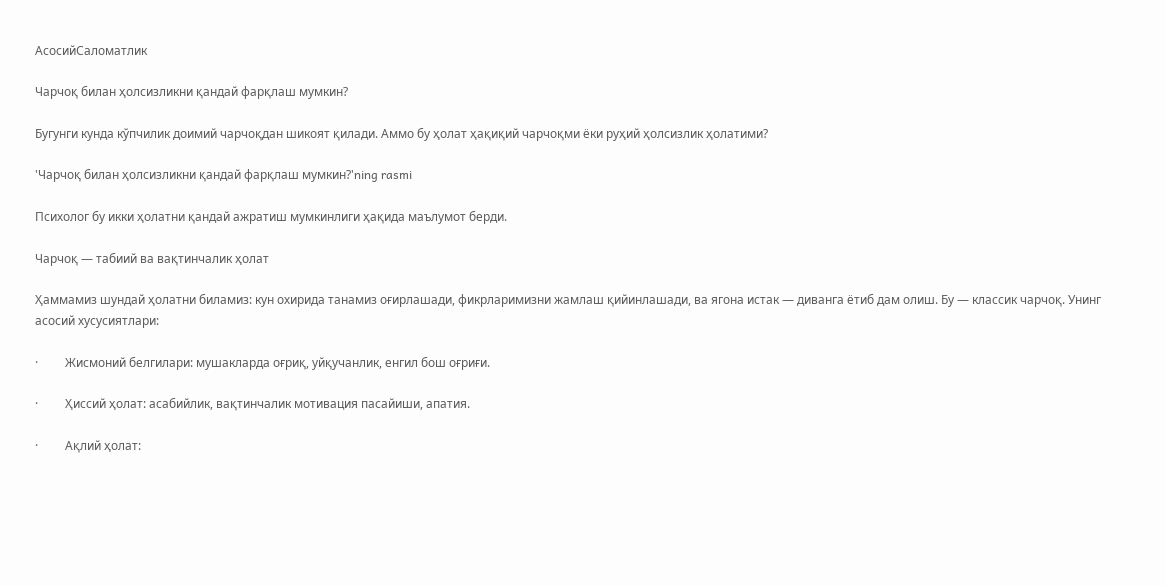АсосийСаломатлик

Чарчоқ билан ҳолсизликни қандай фарқлаш мумкин?

Бугунги кунда кўпчилик доимий чарчоқдан шикоят қилади. Аммо бу ҳолат ҳақиқий чарчоқми ёки руҳий ҳолсизлик ҳолатими?

'Чарчоқ билан ҳолсизликни қандай фарқлаш мумкин?'ning rasmi

Психолог бу икки ҳолатни қандай ажратиш мумкинлиги ҳақида маълумот берди.

Чарчоқ — табиий ва вақтинчалик ҳолат

Ҳаммамиз шундай ҳолатни биламиз: кун охирида танамиз оғирлашади, фикрларимизни жамлаш қийинлашади, ва ягона истак — диванга ётиб дам олиш. Бу — классик чарчоқ. Унинг асосий хусусиятлари:

·         Жисмоний белгилари: мушакларда оғриқ, уйқучанлик, енгил бош оғриғи.

·         Ҳиссий ҳолат: асабийлик, вақтинчалик мотивация пасайиши, апатия.

·         Ақлий ҳолат: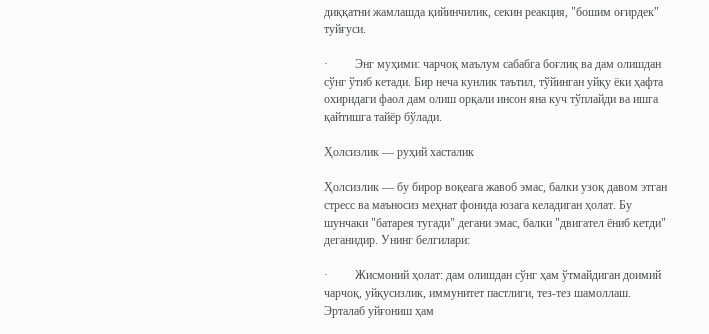диққатни жамлашда қийинчилик, секин реакция, "бошим оғирдек" туйғуси.

·         Энг муҳими: чарчоқ маълум сабабга боғлиқ ва дам олишдан сўнг ўтиб кетади. Бир неча кунлик таътил, тўйинган уйқу ёки ҳафта охиридаги фаол дам олиш орқали инсон яна куч тўплайди ва ишга қайтишга тайёр бўлади.

Ҳолсизлик — руҳий хасталик

Ҳолсизлик — бу бирор воқеага жавоб эмас, балки узоқ давом этган стресс ва маъносиз меҳнат фонида юзага келадиган ҳолат. Бу шунчаки "батарея тугади" дегани эмас, балки "двигател ёниб кетди" деганидир. Унинг белгилари:

·         Жисмоний ҳолат: дам олишдан сўнг ҳам ўтмайдиган доимий чарчоқ, уйқусизлик, иммунитет пастлиги, тез-тез шамоллаш. Эрталаб уйғониш ҳам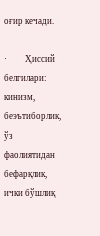оғир кечади.

·         Ҳиссий белгилари: кинизм, беэътиборлик, ўз фаолиятидан бефарқлик, ички бўшлиқ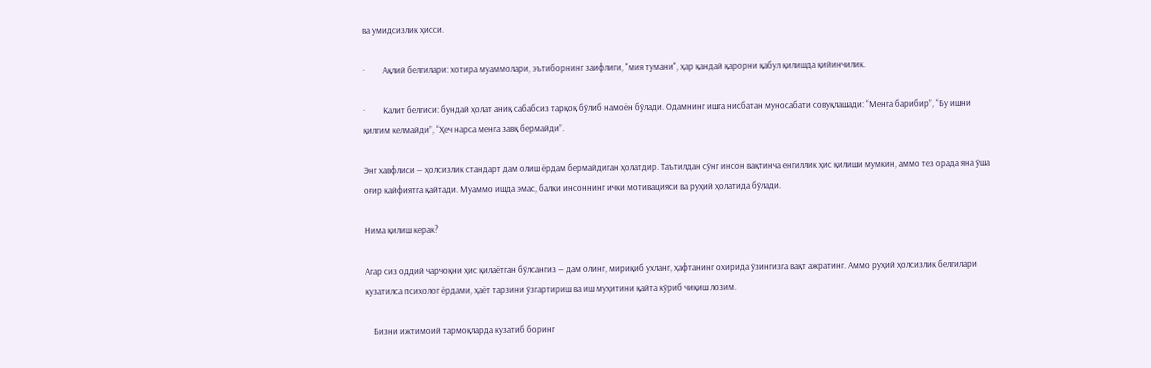ва умидсизлик ҳисси.

·         Ақлий белгилари: хотира муаммолари, эътиборнинг заифлиги, "мия тумани", ҳар қандай қарорни қабул қилишда қийинчилик.

·         Калит белгиси: бундай ҳолат аниқ сабабсиз тарқоқ бўлиб намоён бўлади. Одамнинг ишга нисбатан муносабати совуқлашади: “Менга барибир”, “Бу ишни қилгим келмайди”, “Ҳеч нарса менга завқ бермайди”.

Энг хавфлиси — ҳолсизлик стандарт дам олиш ёрдам бермайдиган ҳолатдир. Таътилдан сўнг инсон вақтинча енгиллик ҳис қилиши мумкин, аммо тез орада яна ўша оғир кайфиятга қайтади. Муаммо ишда эмас, балки инсоннинг ички мотивацияси ва руҳий ҳолатида бўлади.

Нима қилиш керак?

Агар сиз оддий чарчоқни ҳис қилаётган бўлсангиз — дам олинг, мириқиб ухланг, ҳафтанинг охирида ўзингизга вақт ажратинг. Аммо руҳий ҳолсизлик белгилари кузатилса психолог ёрдами, ҳаёт тарзини ўзгартириш ва иш муҳитини қайта кўриб чиқиш лозим.

    Бизни ижтимоий тармоқларда кузатиб боринг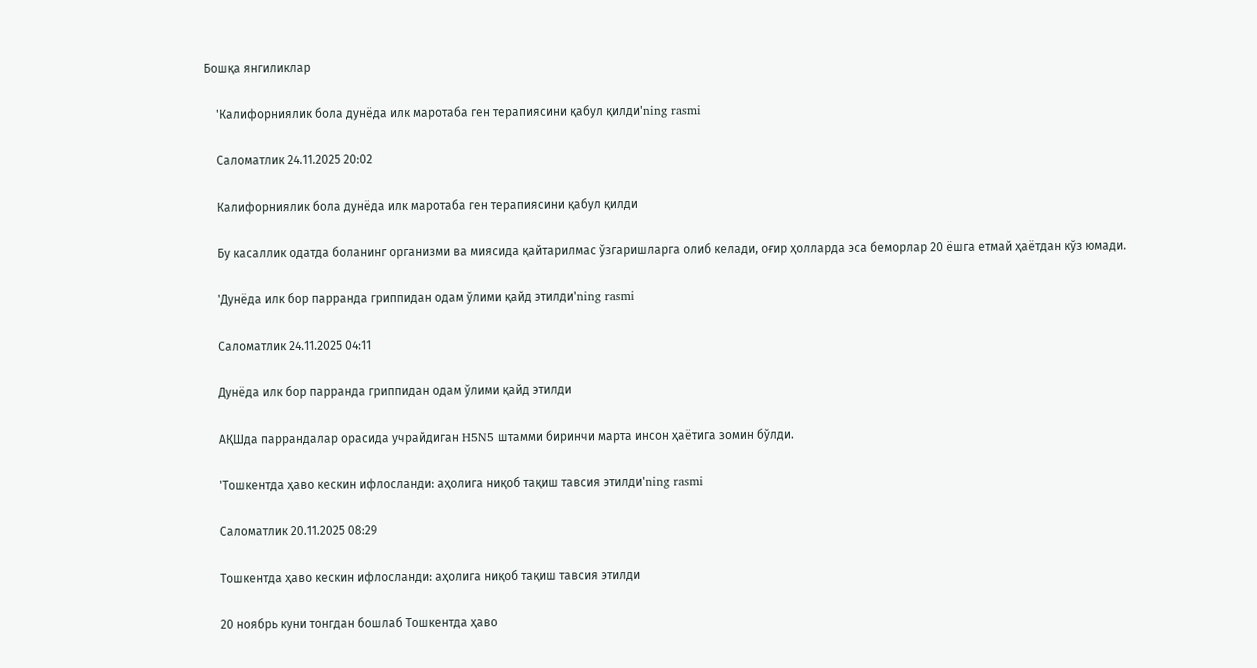Бошқа янгиликлар

    'Калифорниялик бола дунёда илк маротаба ген терапиясини қабул қилди'ning rasmi

    Саломатлик 24.11.2025 20:02

    Калифорниялик бола дунёда илк маротаба ген терапиясини қабул қилди

    Бу касаллик одатда боланинг организми ва миясида қайтарилмас ўзгаришларга олиб келади, оғир ҳолларда эса беморлар 20 ёшга етмай ҳаётдан кўз юмади.

    'Дунёда илк бор парранда гриппидан одам ўлими қайд этилди'ning rasmi

    Саломатлик 24.11.2025 04:11

    Дунёда илк бор парранда гриппидан одам ўлими қайд этилди

    АҚШда паррандалар орасида учрайдиган H5N5 штамми биринчи марта инсон ҳаётига зомин бўлди.

    'Тошкентда ҳаво кескин ифлосланди: аҳолига ниқоб тақиш тавсия этилди'ning rasmi

    Саломатлик 20.11.2025 08:29

    Тошкентда ҳаво кескин ифлосланди: аҳолига ниқоб тақиш тавсия этилди

    20 ноябрь куни тонгдан бошлаб Тошкентда ҳаво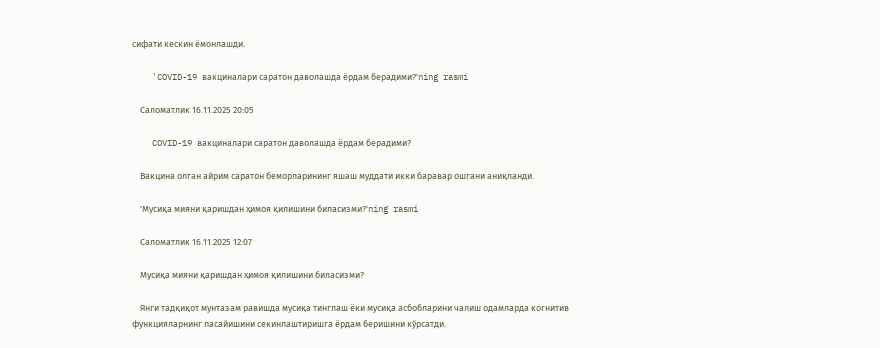сифати кескин ёмонлашди.

    'COVID-19 вакциналари саратон даволашда ёрдам берадими?'ning rasmi

    Саломатлик 16.11.2025 20:05

    COVID-19 вакциналари саратон даволашда ёрдам берадими?

    Вакцина олган айрим саратон беморларининг яшаш муддати икки баравар ошгани аниқланди.

    'Мусиқа мияни қаришдан ҳимоя қилишини биласизми?'ning rasmi

    Саломатлик 16.11.2025 12:07

    Мусиқа мияни қаришдан ҳимоя қилишини биласизми?

    Янги тадқиқот мунтазам равишда мусиқа тинглаш ёки мусиқа асбобларини чалиш одамларда когнитив функцияларнинг пасайишини секинлаштиришга ёрдам беришини кўрсатди.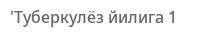'Туберкулёз йилига 1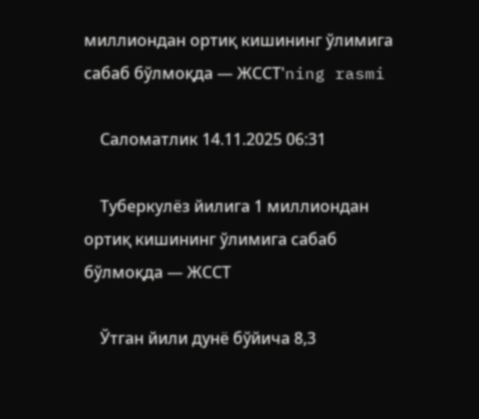миллиондан ортиқ кишининг ўлимига сабаб бўлмоқда — ЖССТ'ning rasmi

    Саломатлик 14.11.2025 06:31

    Туберкулёз йилига 1 миллиондан ортиқ кишининг ўлимига сабаб бўлмоқда — ЖССТ

    Ўтган йили дунё бўйича 8,3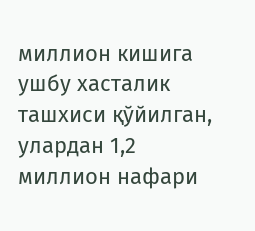миллион кишига ушбу хасталик ташхиси қўйилган, улардан 1,2 миллион нафари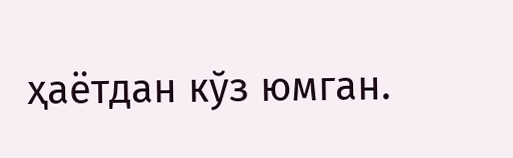ҳаётдан кўз юмган.